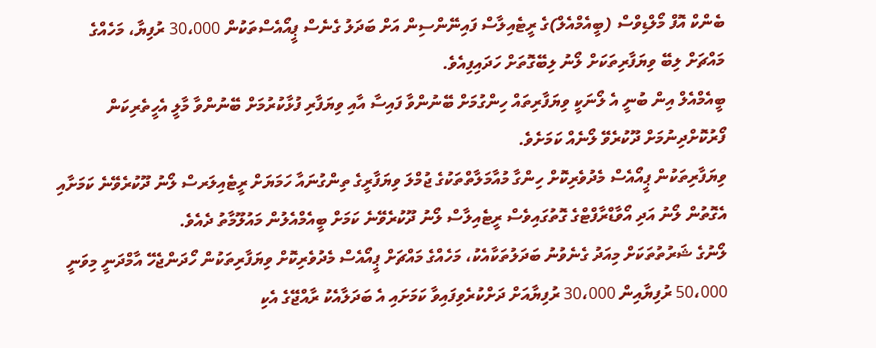ބެންކް އޮފް މޯލްޑިވްސް (ބީއެމްއެލް)ގެ ރީޓެއިލާސް ފައިނޭންސިން އަށް ބަދަލު ގެނެސް ޕީއޯއެސްތަކުން 30،000 ރުފިޔާ، މަހެއްގެ މައްޗަށް ލިބޭ ވިޔަފާރިތަކަށް ލޯނު ލިބޭގޮތަށް ހަދައިފިއެވެ.
ބީއެމްއެލް އިން ބުނީ އެ ލޯނަކީ ވިޔަފާރިތައް ހިންގުމަށް ބޭނުންވާ ފައިސާ އާއި ވިޔަފާރި ފުޅާކުރުމަށް ބޭނުންވާ މާލީ އެހީތެރިކަން ފޯރުކޮށްދިނުމަށް ދޫކުރެވޭ ލޯނެއް ކަމަށެވެ.
ވިޔަފާރިތަކުން ޕީއޯއެސް މެދުވެރިކޮށް ހިންގާ މުއާމަލާތްތަކުގެ ޖުމްލަ ވިޔަފާރީގެ ތިންގުނައާ ހަމަޔަށް ރީޓެއިލަރސް ލޯނު ދޫކުރެވޭނެ ކަމަށާއި އެގޮތުން ލޯނު އަދި އޯވާޑްރާފްޓްގެ ގޮތުގައިވެސް ރީޓެއިލާސް ލޯނު ދޫކުރެވޭނެ ކަމަށް ބީއެމްއެލުން މައުލޫމާތު ދެއެވެ.
ލޯނުގެ ޝަރުތުތަކަށް މިއަދު ގެނެވުނު ބަދަލުތަކާއެކު، މަހެއްގެ މައްޗަށް ޕީއޯއެސް މެދުވެރިކޮށް ވިޔަފާރިތަކުން ހޯދަންޖެހޭ އާމްދަނީ މިވަނީ 50،000 ރުފިޔާއިން 30،000 ރުފިޔާއަށް ދަށްކުރެވިފައިވާ ކަމަށައި އެ ބަދަލާއެކު ރާއްޖޭގެ އެކި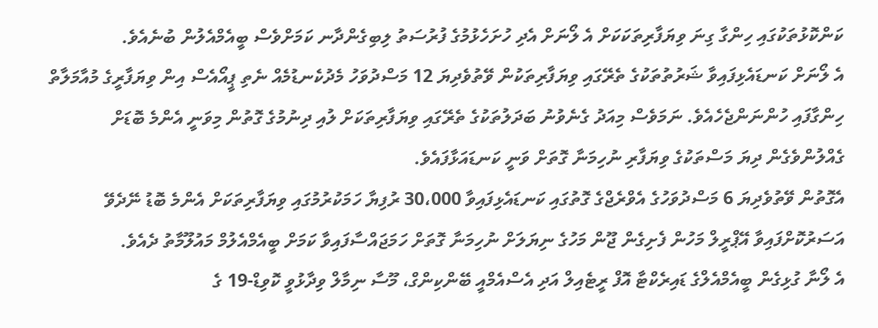ކަންކޮޅުތަކުގައި ހިންގާ ގިނަ ވިޔަފާރިތަކަކަށް އެ ލޯނަށް އެދި ހުށަހެޅުމުގެ ފުރުސަތު ލިބިގެންދާނ ކަމަށްވެސް ބީއެމްއެލުން ބުނެއެވެ.
އެ ލޯނަށް ކަނޑައެޅިފައިވާ ޝަރުތުތަކުގެ ތެރޭގައި ވިޔަފާރިތަކުން ވޭތުވެދިޔަ 12 މަސްދުވަހު މެދުކެނޑުމެއް ނެތި ޕީއޯއެސް އިން ވިޔަފާރީގެ މުއާމަލާތް ހިންގާފައި ހުންނަންޖެހެއެވެ. ނަމަވެސް މިއަދު ގެނެވުނު ބަދަލުތަކުގެ ތެރޭގައި ވިޔަފާރިތަކަށް ލުއި ދިނުމުގެ ގޮތުން މިވަނީ އެންމެ ބޮޑަށް ގެއްލުންވެގެން ދިޔަ މަސްތަކުގެ ވިޔަފާރި ނުހިމަނާ ގޮތަށް ވަނީ ކަނޑައަޅާފައެވެ.
އެގޮތުން ވޭތުވެދިޔަ 6 މަސްދުވަހުގެ އެވްރެޖްގެ ގޮތުގައި ކަނޑައެޅިފައިވާ 30،000 ރުފިޔާ ހަމަކުރުމުގައި ވިޔަފާރިތަކަށް އެންމެ ބޮޑު ނޭދެވޭ އަސަރުކޮށްފައިވާ އޭޕްރީލް މަހުން ފެށިގެން ޖޫން މަހުގެ ނިޔަލަށް ނުހިމަނާ ގޮތަށް ހަމަޖައްސާފައިވާ ކަމަށް ބީއެމްއެލުމް މައުލޫމާތު ދެއެވެ.
އެ ލޯނާ ގުޅިގެން ބީއެމްއެލްގެ ޑައިރެކްޓާ އޮފް ރީޓެއިލް އަދި އެސްއެމްއީ ބޭންކިންގް، މޫސާ ނިމާލް ވިދާޅުވީ ކޮވިޑް-19 ގެ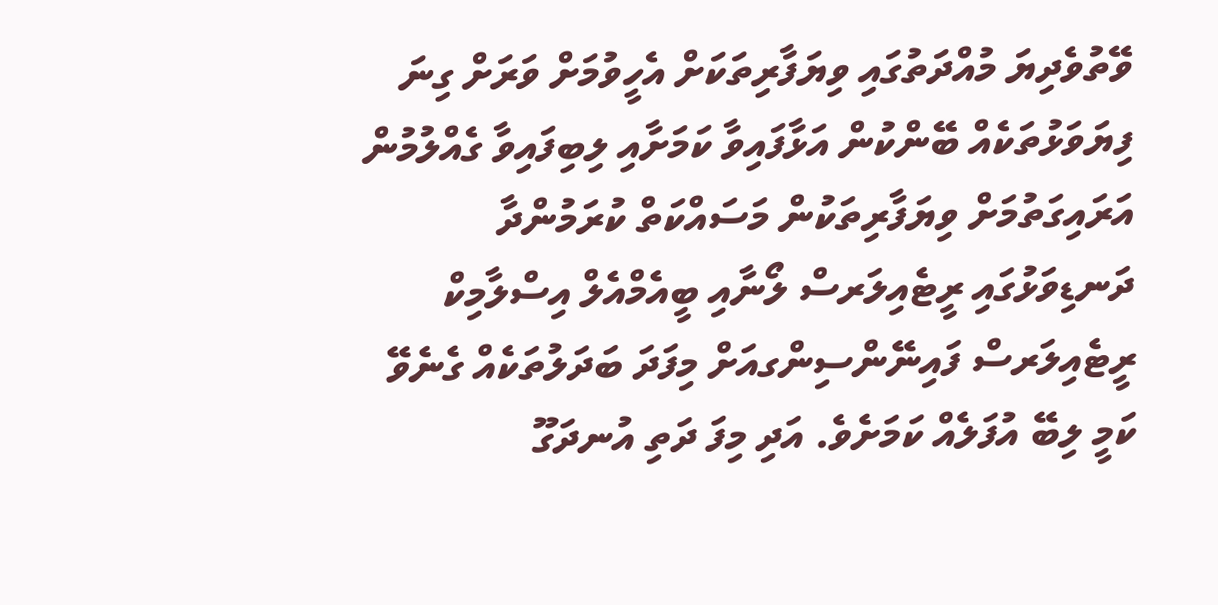ވޭތުވެދިޔަ މުއްދަތުގައި ވިޔަފާރިތަކަށް އެހީވުމަށް ވަރަށް ގިނަ ފިޔަވަޅުތަކެއް ބޭންކުން އަޅާފައިވާ ކަމަށާއި ލިބިފައިވާ ގެއްލުމުން އަރައިގަތުމަށް ވިޔަފާރިތަކުން މަސައްކަތް ކުރަމުންދާ ދަނޑިވަޅުގައި ރީޓެއިލަރސް ލޯނާއި ބީއެމްއެލް އިސްލާމިކް ރީޓެއިލަރސް ފައިނޭންސިންގއަށް މިފަދަ ބަދަލުތަކެއް ގެނެވޭ ކަމީ ލިބޭ އުފަލެއް ކަމަށެވެ. އަދި މިފަ ދަތި އުނދަގޫ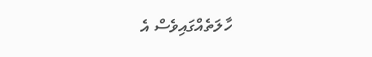ހާލަތެއްގައިވެސް އެ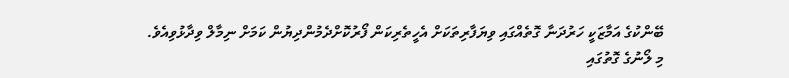ބޭންކުގެ އަމާޒަކީ ހަރުދަނާ ގޮތެއްގައި ވިޔަފާރިތަކަށް އެހީތެރިކަން ފޯރުކޮށްދެމުންދިޔުން ކަމަށް ނިމާލް ވިދާޅުވިއެވެ.
މި ލޯނުގެ ގޮތުގައި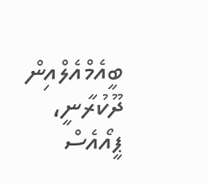ބީއެމްއެލްއިން ދޫކުރާނީ، ޕީއޯއެސް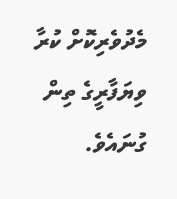މެދުވެރިކޮށް ކުރާ ވިޔަފާރީގެ ތިން ގުނައެވެ.